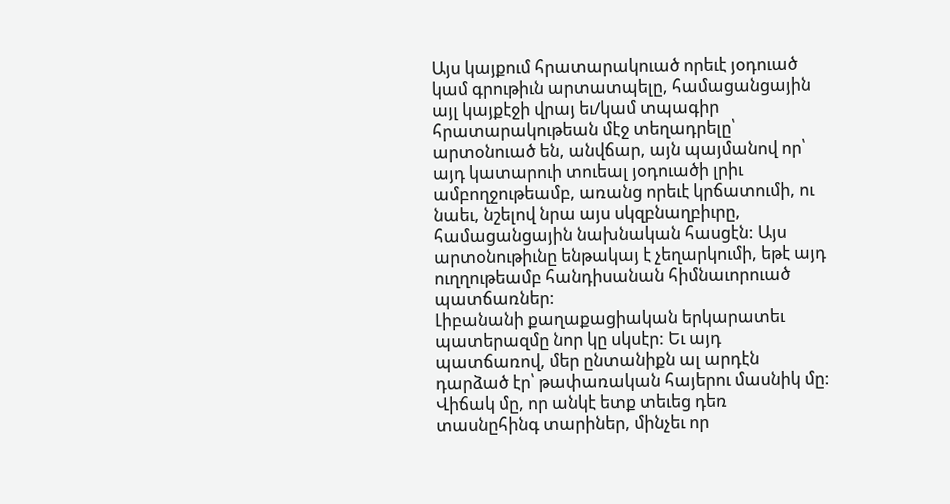Այս կայքում հրատարակուած որեւէ յօդուած կամ գրութիւն արտատպելը, համացանցային այլ կայքէջի վրայ եւ/կամ տպագիր հրատարակութեան մէջ տեղադրելը՝ արտօնուած են, անվճար, այն պայմանով որ՝ այդ կատարուի տուեալ յօդուածի լրիւ ամբողջութեամբ, առանց որեւէ կրճատումի, ու նաեւ, նշելով նրա այս սկզբնաղբիւրը, համացանցային նախնական հասցէն: Այս արտօնութիւնը ենթակայ է չեղարկումի, եթէ այդ ուղղութեամբ հանդիսանան հիմնաւորուած պատճառներ:
Լիբանանի քաղաքացիական երկարատեւ պատերազմը նոր կը սկսէր: Եւ այդ պատճառով, մեր ընտանիքն ալ արդէն դարձած էր՝ թափառական հայերու մասնիկ մը:
Վիճակ մը, որ անկէ ետք տեւեց դեռ տասնըհինգ տարիներ, մինչեւ որ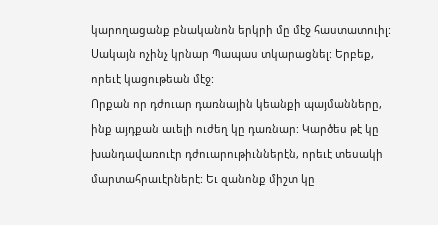կարողացանք բնականոն երկրի մը մէջ հաստատուիլ:
Սակայն ոչինչ կրնար Պապաս տկարացնել: Երբեք, որեւէ կացութեան մէջ:
Որքան որ դժուար դառնային կեանքի պայմանները, ինք այդքան աւելի ուժեղ կը դառնար: Կարծես թէ կը խանդավառուէր դժուարութիւններէն, որեւէ տեսակի մարտահրաւէրներէ: Եւ զանոնք միշտ կը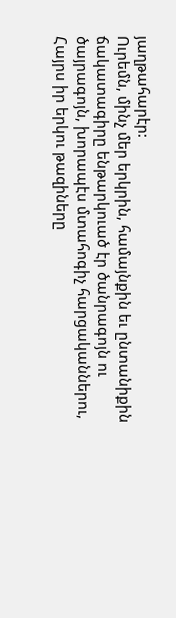յաղթահարէր:
Ուրեմն, մինչ մեր երկրին, համայնքին եւ ընտանիքին ճակատագիրը ենթարկուած էր ծանրագոյն ու ծայրագոյն, խորապէս մտահոգիչ հարցականներու, Հայրս իր երկու թազիները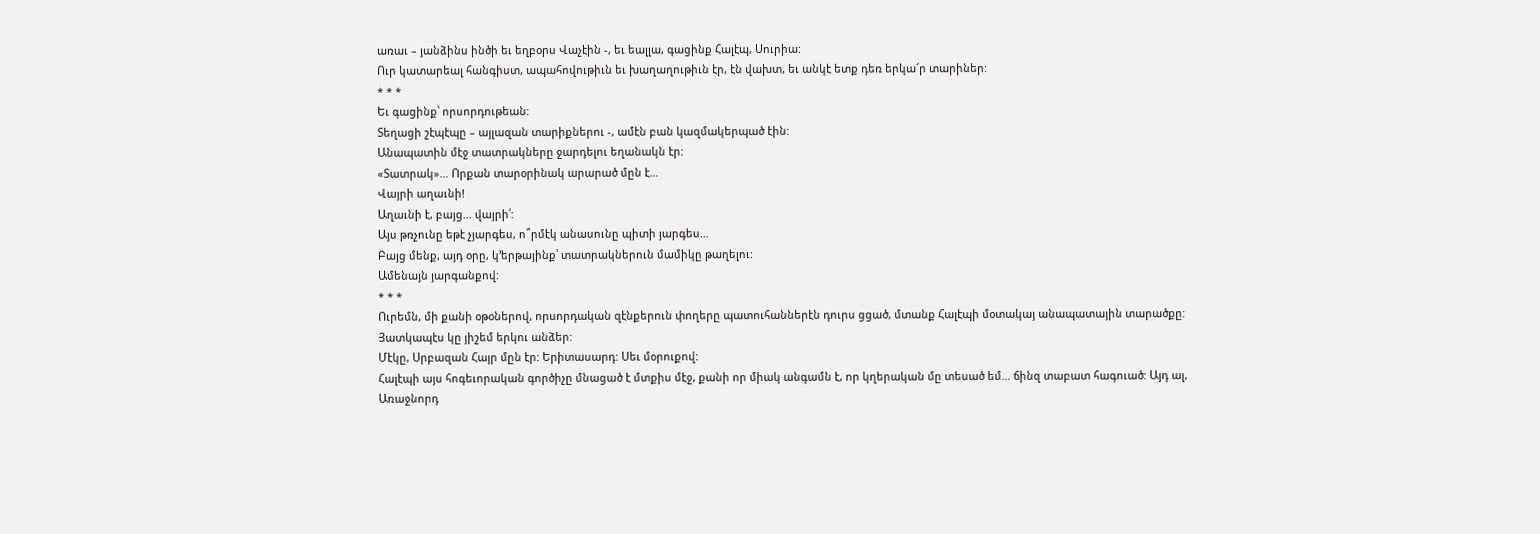առաւ – յանձինս ինծի եւ եղբօրս Վաչէին -, եւ եալլա, գացինք Հալէպ, Սուրիա:
Ուր կատարեալ հանգիստ, ապահովութիւն եւ խաղաղութիւն էր, էն վախտ, եւ անկէ ետք դեռ երկա՜ր տարիներ:
* * *
Եւ գացինք՝ որսորդութեան:
Տեղացի շէպէպը – այլազան տարիքներու -, ամէն բան կազմակերպած էին:
Անապատին մէջ տատրակները ջարդելու եղանակն էր:
«Տատրակ»… Որքան տարօրինակ արարած մըն է…
Վայրի աղաւնի!
Աղաւնի է, բայց… վայրի՛:
Այս թռչունը եթէ չյարգես, ո՞րմէկ անասունը պիտի յարգես…
Բայց մենք, այդ օրը, կ’երթայինք՝ տատրակներուն մամիկը թաղելու:
Ամենայն յարգանքով:
* * *
Ուրեմն, մի քանի օթօներով, որսորդական զէնքերուն փողերը պատուհաններէն դուրս ցցած, մտանք Հալէպի մօտակայ անապատային տարածքը:
Յատկապէս կը յիշեմ երկու անձեր:
Մէկը, Սրբազան Հայր մըն էր: Երիտասարդ: Սեւ մօրուքով:
Հալէպի այս հոգեւորական գործիչը մնացած է մտքիս մէջ, քանի որ միակ անգամն է, որ կղերական մը տեսած եմ… ճինզ տաբատ հագուած: Այդ ալ, Առաջնորդ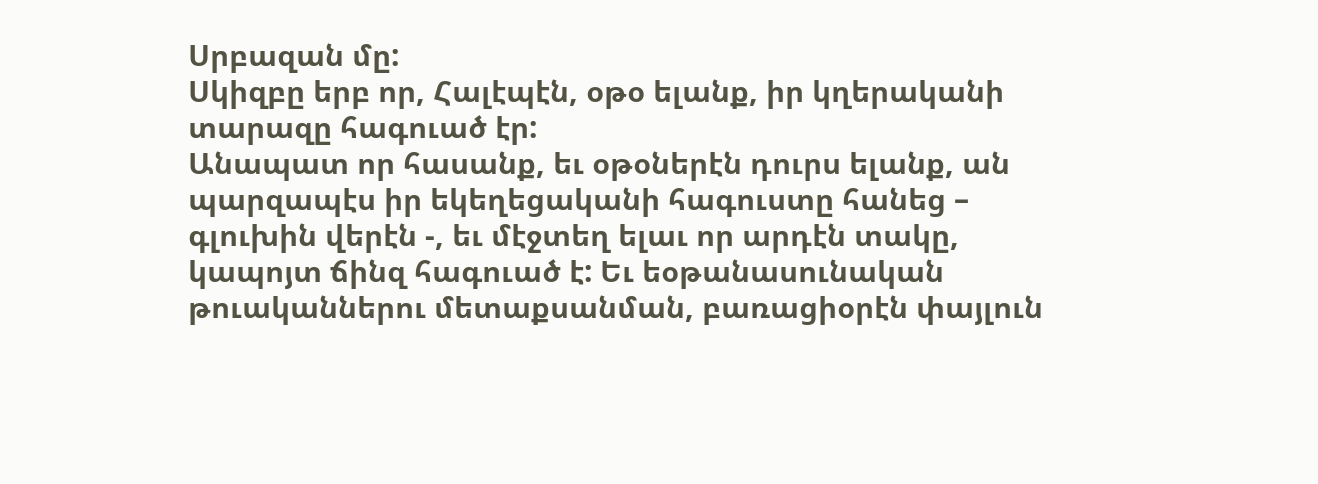Սրբազան մը:
Սկիզբը երբ որ, Հալէպէն, օթօ ելանք, իր կղերականի տարազը հագուած էր:
Անապատ որ հասանք, եւ օթօներէն դուրս ելանք, ան պարզապէս իր եկեղեցականի հագուստը հանեց – գլուխին վերէն -, եւ մէջտեղ ելաւ որ արդէն տակը, կապոյտ ճինզ հագուած է: Եւ եօթանասունական թուականներու մետաքսանման, բառացիօրէն փայլուն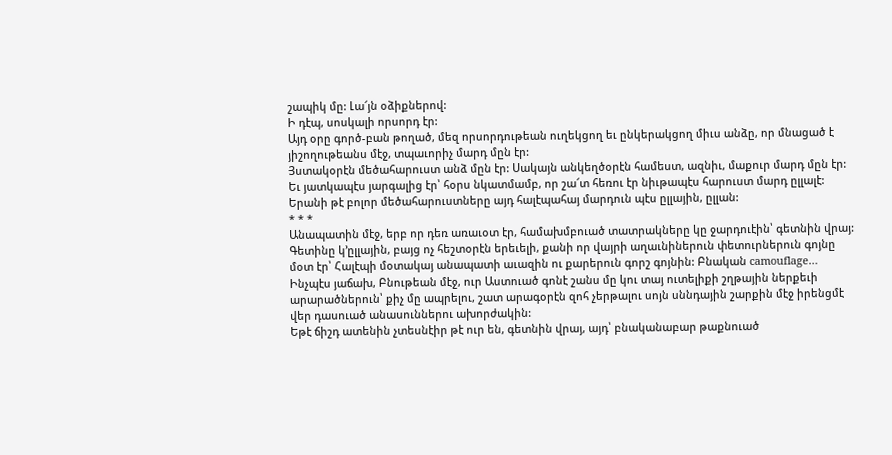շապիկ մը: Լա՜յն օձիքներով:
Ի դէպ, սոսկալի որսորդ էր:
Այդ օրը գործ-բան թողած, մեզ որսորդութեան ուղեկցող եւ ընկերակցող միւս անձը, որ մնացած է յիշողութեանս մէջ, տպաւորիչ մարդ մըն էր:
Յստակօրէն մեծահարուստ անձ մըն էր: Սակայն անկեղծօրէն համեստ, ազնիւ, մաքուր մարդ մըն էր:
Եւ յատկապէս յարգալից էր՝ հօրս նկատմամբ, որ շա՜տ հեռու էր նիւթապէս հարուստ մարդ ըլլալէ:
Երանի թէ բոլոր մեծահարուստները այդ հալէպահայ մարդուն պէս ըլլային, ըլլան:
* * *
Անապատին մէջ, երբ որ դեռ առաւօտ էր, համախմբուած տատրակները կը ջարդուէին՝ գետնին վրայ:
Գետինը կ’ըլլային, բայց ոչ հեշտօրէն երեւելի, քանի որ վայրի աղաւնիներուն փետուրներուն գոյնը մօտ էր՝ Հալէպի մօտակայ անապատի աւազին ու քարերուն գորշ գոյնին: Բնական camouflage… Ինչպէս յաճախ, Բնութեան մէջ, ուր Աստուած գոնէ շանս մը կու տայ ուտելիքի շղթային ներքեւի արարածներուն՝ քիչ մը ապրելու, շատ արագօրէն զոհ չերթալու սոյն սննդային շարքին մէջ իրենցմէ վեր դասուած անասուններու ախորժակին:
Եթէ ճիշդ ատենին չտեսնէիր թէ ուր են, գետնին վրայ, այդ՝ բնականաբար թաքնուած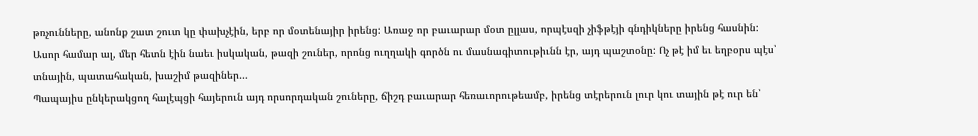թռչունները, անոնք շատ շուտ կը փախչէին, երբ որ մօտենայիր իրենց: Առաջ որ բաւարար մօտ ըլլաս, որպէսզի չիֆթէյի գնդիկները իրենց հասնին:
Ասոր համար ալ, մեր հետն էին նաեւ իսկական, թազի շուներ, որոնց ուղղակի գործն ու մասնագիտութիւնն էր, այդ պաշտօնը: Ոչ թէ իմ եւ եղբօրս պէս՝ տնային, պատահական, խաշիմ թազիներ…
Պապայիս ընկերակցող հալէպցի հայերուն այդ որսորդական շուները, ճիշդ բաւարար հեռաւորութեամբ, իրենց տէրերուն լուր կու տային թէ ուր են՝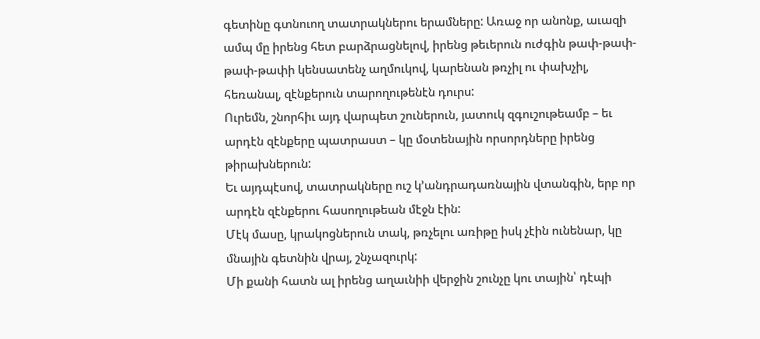գետինը գտնուող տատրակներու երամները: Առաջ որ անոնք, աւազի ամպ մը իրենց հետ բարձրացնելով, իրենց թեւերուն ուժգին թափ-թափ-թափ-թափի կենսատենչ աղմուկով, կարենան թռչիլ ու փախչիլ, հեռանալ, զէնքերուն տարողութենէն դուրս:
Ուրեմն, շնորհիւ այդ վարպետ շուներուն, յատուկ զգուշութեամբ – եւ արդէն զէնքերը պատրաստ – կը մօտենային որսորդները իրենց թիրախներուն:
Եւ այդպէսով, տատրակները ուշ կ’անդրադառնային վտանգին, երբ որ արդէն զէնքերու հասողութեան մէջն էին:
Մէկ մասը, կրակոցներուն տակ, թռչելու առիթը իսկ չէին ունենար, կը մնային գետնին վրայ, շնչազուրկ:
Մի քանի հատն ալ իրենց աղաւնիի վերջին շունչը կու տային՝ դէպի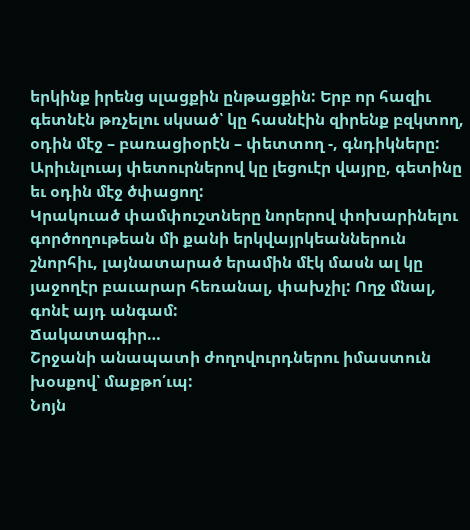երկինք իրենց սլացքին ընթացքին: Երբ որ հազիւ գետնէն թռչելու սկսած՝ կը հասնէին զիրենք բզկտող, օդին մէջ – բառացիօրէն – փետտող -, գնդիկները:
Արիւնլուայ փետուրներով կը լեցուէր վայրը, գետինը եւ օդին մէջ ծփացող:
Կրակուած փամփուշտները նորերով փոխարինելու գործողութեան մի քանի երկվայրկեաններուն շնորհիւ, լայնատարած երամին մէկ մասն ալ կը յաջողէր բաւարար հեռանալ, փախչիլ: Ողջ մնալ, գոնէ այդ անգամ:
Ճակատագիր…
Շրջանի անապատի ժողովուրդներու իմաստուն խօսքով՝ մաքթո՛ւպ:
Նոյն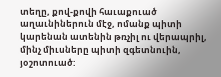տեղը, քով-քովի հաւաքուած աղաւնիներուն մէջ, ոմանք պիտի կարենան ատենին թռչիլ ու վերապրիլ, մինչ միւսները պիտի զգետնուին, յօշոտուած: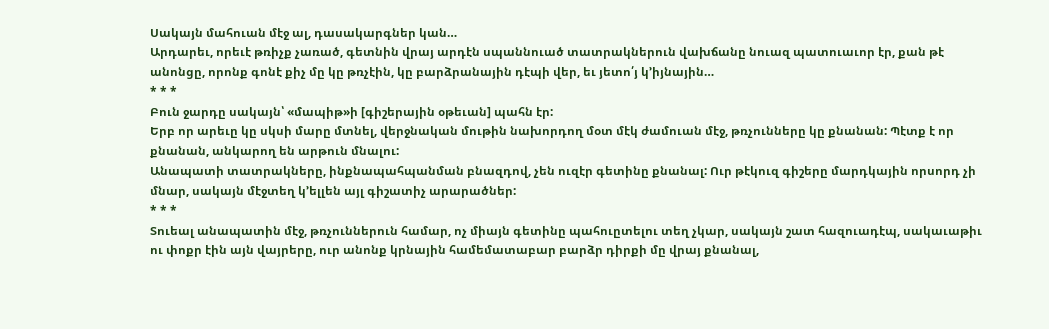Սակայն մահուան մէջ ալ, դասակարգներ կան…
Արդարեւ, որեւէ թռիչք չառած, գետնին վրայ արդէն սպաննուած տատրակներուն վախճանը նուազ պատուաւոր էր, քան թէ անոնցը, որոնք գոնէ քիչ մը կը թռչէին, կը բարձրանային դէպի վեր, եւ յետո՛յ կ’իյնային…
* * *
Բուն ջարդը սակայն՝ «մապիթ»ի [գիշերային օթեւան] պահն էր:
Երբ որ արեւը կը սկսի մարը մտնել, վերջնական մութին նախորդող մօտ մէկ ժամուան մէջ, թռչունները կը քնանան: Պէտք է որ քնանան, անկարող են արթուն մնալու:
Անապատի տատրակները, ինքնապահպանման բնազդով, չեն ուզէր գետինը քնանալ: Ուր թէկուզ գիշերը մարդկային որսորդ չի մնար, սակայն մէջտեղ կ’ելլեն այլ գիշատիչ արարածներ:
* * *
Տուեալ անապատին մէջ, թռչուններուն համար, ոչ միայն գետինը պահուըտելու տեղ չկար, սակայն շատ հազուադէպ, սակաւաթիւ ու փոքր էին այն վայրերը, ուր անոնք կրնային համեմատաբար բարձր դիրքի մը վրայ քնանալ,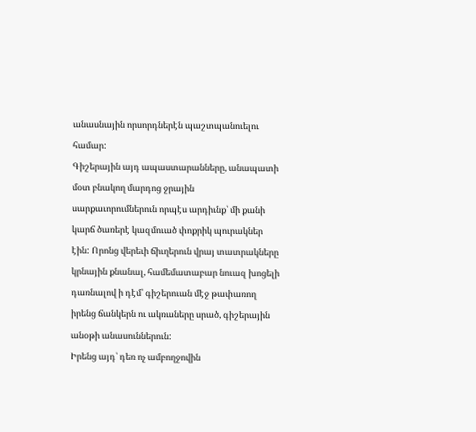անասնային որսորդներէն պաշտպանուելու համար:
Գիշերային այդ ապաստարանները, անապատի մօտ բնակող մարդոց ջրային սարքաւորումներուն որպէս արդիւնք՝ մի քանի կարճ ծառերէ կազմուած փոքրիկ պուրակներ էին: Որոնց վերեւի ճիւղերուն վրայ տատրակները կրնային քնանալ, համեմատաբար նուազ խոցելի դառնալով ի դէմ՝ գիշերուան մէջ թափառող իրենց ճանկերն ու ակռաները սրած, գիշերային անօթի անասուններուն:
Իրենց այդ՝ դեռ ոչ ամբողջովին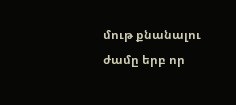մութ քնանալու ժամը երբ որ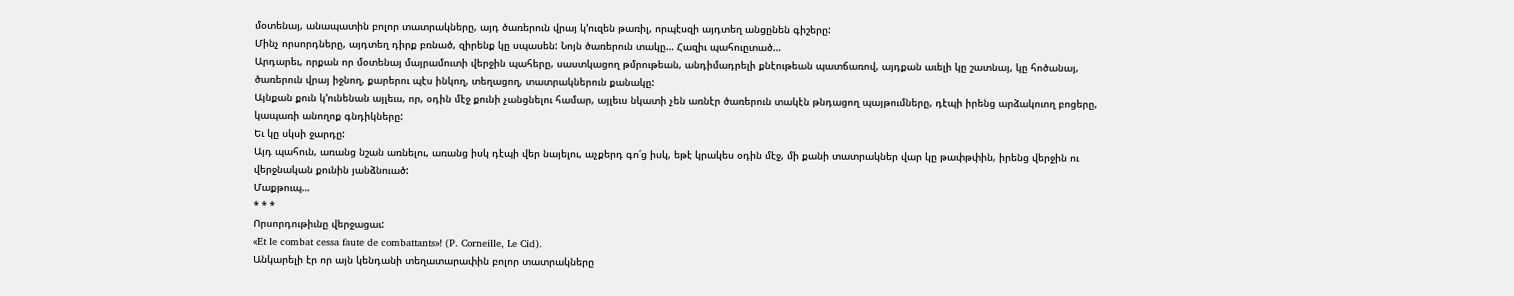մօտենայ, անապատին բոլոր տատրակները, այդ ծառերուն վրայ կ’ուզեն թառիլ, որպէսզի այդտեղ անցընեն գիշերը:
Մինչ որսորդները, այդտեղ դիրք բռնած, զիրենք կը սպասեն: Նոյն ծառերուն տակը… Հազիւ պահուըտած…
Արդարեւ, որքան որ մօտենայ մայրամուտի վերջին պահերը, սաստկացող թմրութեան, անդիմադրելի քնէութեան պատճառով, այդքան աւելի կը շատնայ, կը հոծանայ, ծառերուն վրայ իջնող, քարերու պէս ինկող, տեղացող, տատրակներուն քանակը:
Այնքան քուն կ’ունենան այլեւս, որ, օդին մէջ քունի չանցնելու համար, այլեւս նկատի չեն առնէր ծառերուն տակէն թնդացող պայթումները, դէպի իրենց արձակուող բոցերը, կապառի անողոք գնդիկները:
Եւ կը սկսի ջարդը:
Այդ պահուն, առանց նշան առնելու, առանց իսկ դէպի վեր նայելու, աչքերդ գո՛ց իսկ, եթէ կրակես օդին մէջ, մի քանի տատրակներ վար կը թափթփին, իրենց վերջին ու վերջնական քունին յանձնուած:
Մաքթուպ…
* * *
Որսորդութիւնը վերջացաւ:
«Et le combat cessa faute de combattants»! (P. Corneille, Le Cid).
Անկարելի էր որ այն կենդանի տեղատարափին բոլոր տատրակները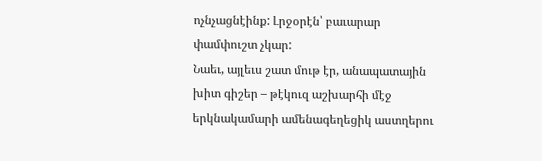ոչնչացնէինք: Լրջօրէն՝ բաւարար փամփուշտ չկար:
Նաեւ, այլեւս շատ մութ էր, անապատային խիտ գիշեր – թէկուզ աշխարհի մէջ երկնակամարի ամենագեղեցիկ աստղերու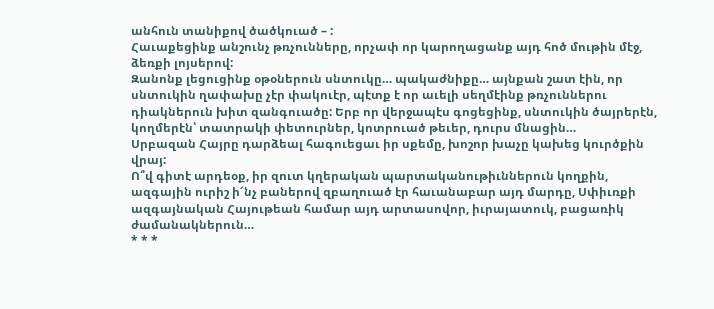անհուն տանիքով ծածկուած – :
Հաւաքեցինք անշունչ թռչունները, որչափ որ կարողացանք այդ հոծ մութին մէջ, ձեռքի լոյսերով:
Զանոնք լեցուցինք օթօներուն սնտուկը… պակաժնիքը… այնքան շատ էին, որ սնտուկին ղափախը չէր փակուէր, պէտք է որ աւելի սեղմէինք թռչուններու դիակներուն խիտ զանգուածը: Երբ որ վերջապէս գոցեցինք, սնտուկին ծայրերէն, կողմերէն՝ տատրակի փետուրներ, կոտրուած թեւեր, դուրս մնացին…
Սրբազան Հայրը դարձեալ հագուեցաւ իր սքեմը, խոշոր խաչը կախեց կուրծքին վրայ:
Ո՞վ գիտէ արդեօք, իր զուտ կղերական պարտականութիւններուն կողքին, ազգային ուրիշ ի՜նչ բաներով զբաղուած էր հաւանաբար այդ մարդը, Սփիւռքի ազգայնական Հայութեան համար այդ արտասովոր, իւրայատուկ, բացառիկ ժամանակներուն…
* * *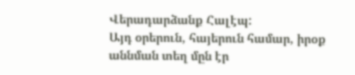Վերադարձանք Հալէպ:
Այդ օրերուն, հայերուն համար, իրօք աննման տեղ մըն էր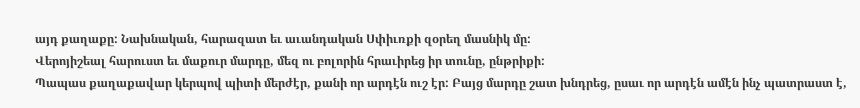այդ քաղաքը: Նախնական, հարազատ եւ աւանդական Սփիւռքի զօրեղ մասնիկ մը:
Վերոյիշեալ հարուստ եւ մաքուր մարդը, մեզ ու բոլորին հրաւիրեց իր տունը, ընթրիքի:
Պապաս քաղաքավար կերպով պիտի մերժէր, քանի որ արդէն ուշ էր: Բայց մարդը շատ խնդրեց, ըսաւ որ արդէն ամէն ինչ պատրաստ է,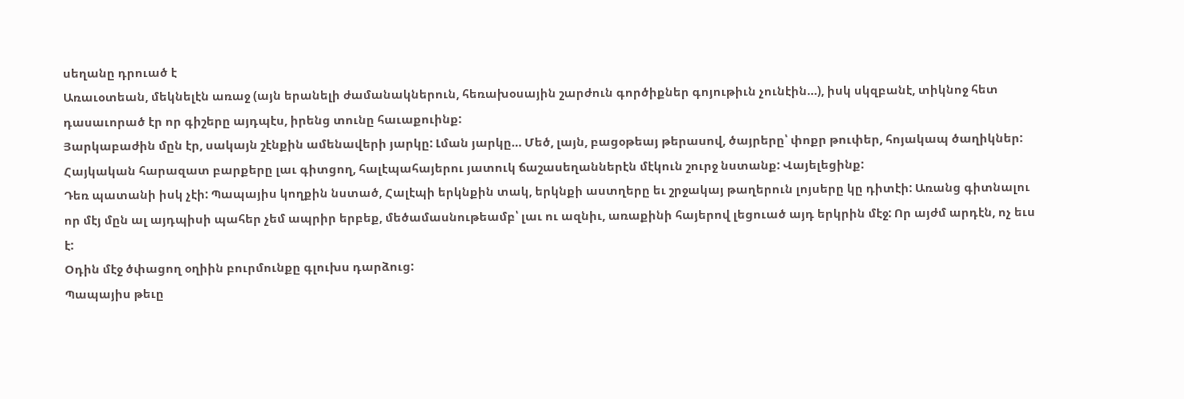սեղանը դրուած է
Առաւօտեան, մեկնելէն առաջ (այն երանելի ժամանակներուն, հեռախօսային շարժուն գործիքներ գոյութիւն չունէին…), իսկ սկզբանէ, տիկնոջ հետ դասաւորած էր որ գիշերը այդպէս, իրենց տունը հաւաքուինք:
Յարկաբաժին մըն էր, սակայն շէնքին ամենավերի յարկը: Լման յարկը… Մեծ, լայն, բացօթեայ թերասով, ծայրերը՝ փոքր թուփեր, հոյակապ ծաղիկներ:
Հայկական հարազատ բարքերը լաւ գիտցող, հալէպահայերու յատուկ ճաշասեղաններէն մէկուն շուրջ նստանք: Վայելեցինք:
Դեռ պատանի իսկ չէի: Պապայիս կողքին նստած, Հալէպի երկնքին տակ, երկնքի աստղերը եւ շրջակայ թաղերուն լոյսերը կը դիտէի: Առանց գիտնալու որ մէյ մըն ալ այդպիսի պահեր չեմ ապրիր երբեք, մեծամասնութեամբ՝ լաւ ու ազնիւ, առաքինի հայերով լեցուած այդ երկրին մէջ: Որ այժմ արդէն, ոչ եւս է:
Օդին մէջ ծփացող օղիին բուրմունքը գլուխս դարձուց:
Պապայիս թեւը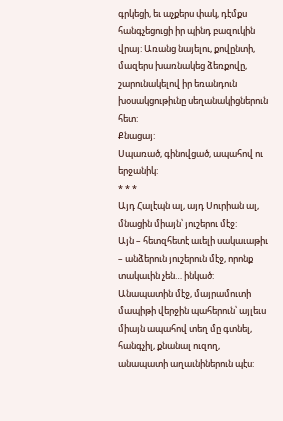գրկեցի, եւ աչքերս փակ, դէմքս հանգչեցուցի իր պինդ բազուկին վրայ: Առանց նայելու, քովընտի, մազերս խառնակեց ձեռքովը, շարունակելով իր եռանդուն խօսակցութիւնը սեղանակիցներուն հետ:
Քնացայ:
Սպառած, գինովցած, ապահով ու երջանիկ:
* * *
Այդ Հալէպն ալ, այդ Սուրիան ալ, մնացին միայն՝ յուշերու մէջ:
Այն – հետզհետէ աւելի սակաւաթիւ – անձերուն յուշերուն մէջ, որոնք տակաւին չեն… ինկած:
Անապատին մէջ, մայրամուտի մապիթի վերջին պահերուն՝ այլեւս միայն ապահով տեղ մը գտնել, հանգչիլ, քնանալ ուզող, անապատի աղաւնիներուն պէս: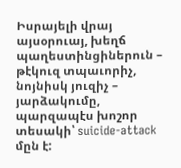Իսրայելի վրայ այսօրուայ, խեղճ պաղեստինցիներուն – թէկուզ տպաւորիչ, նոյնիսկ յուզիչ – յարձակումը, պարզապէս խոշոր տեսակի՝ suicide-attack մըն է: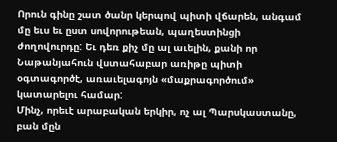Որուն գինը շատ ծանր կերպով պիտի վճարեն, անգամ մը եւս եւ ըստ սովորութեան, պաղեստինցի ժողովուրդը: Եւ դեռ քիչ մը ալ աւելին, քանի որ Նաթանյահուն վստահաբար առիթը պիտի օգտագործէ, առաւելագոյն «մաքրագործում» կատարելու համար:
Մինչ, որեւէ արաբական երկիր, ոչ ալ Պարսկաստանը, բան մըն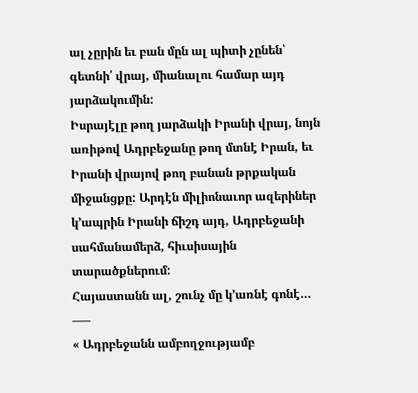ալ չըրին եւ բան մըն ալ պիտի չընեն՝ գետնի՛ վրայ, միանալու համար այդ յարձակումին:
Իսրայէլը թող յարձակի Իրանի վրայ, նոյն առիթով Ադրբեջանը թող մտնէ Իրան, եւ Իրանի վրայով թող բանան թրքական միջանցքը: Արդէն միլիոնաւոր ազերիներ կ’ապրին Իրանի ճիշդ այդ, Ադրբեջանի սահմանամերձ, հիւսիսային տարածքներում:
Հայաստանն ալ, շունչ մը կ’առնէ գոնէ…
—–
« Ադրբեջանն ամբողջությամբ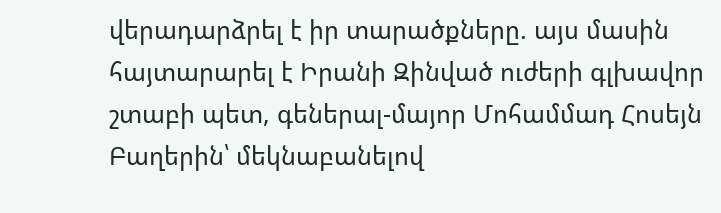վերադարձրել է իր տարածքները. այս մասին հայտարարել է Իրանի Զինված ուժերի գլխավոր շտաբի պետ, գեներալ-մայոր Մոհամմադ Հոսեյն Բաղերին՝ մեկնաբանելով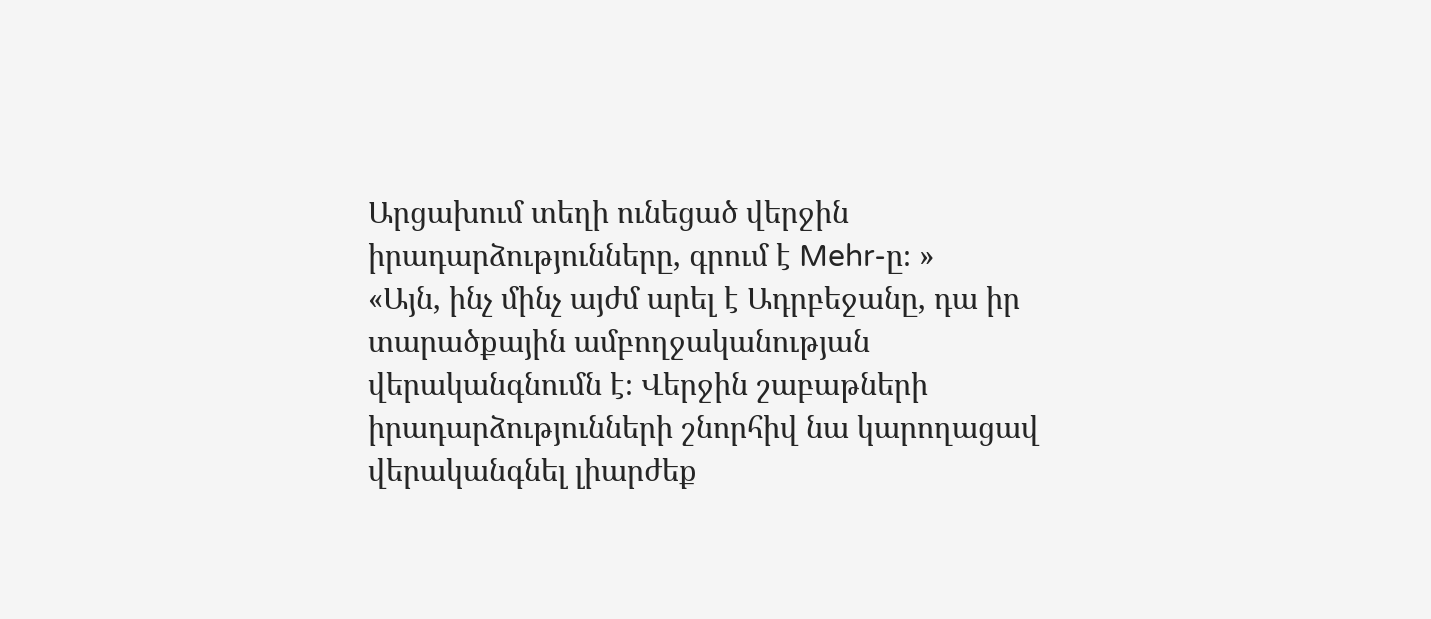Արցախում տեղի ունեցած վերջին իրադարձությունները, գրում է Mehr-ը։ »
«Այն, ինչ մինչ այժմ արել է Ադրբեջանը, դա իր տարածքային ամբողջականության վերականգնումն է։ Վերջին շաբաթների իրադարձությունների շնորհիվ նա կարողացավ վերականգնել լիարժեք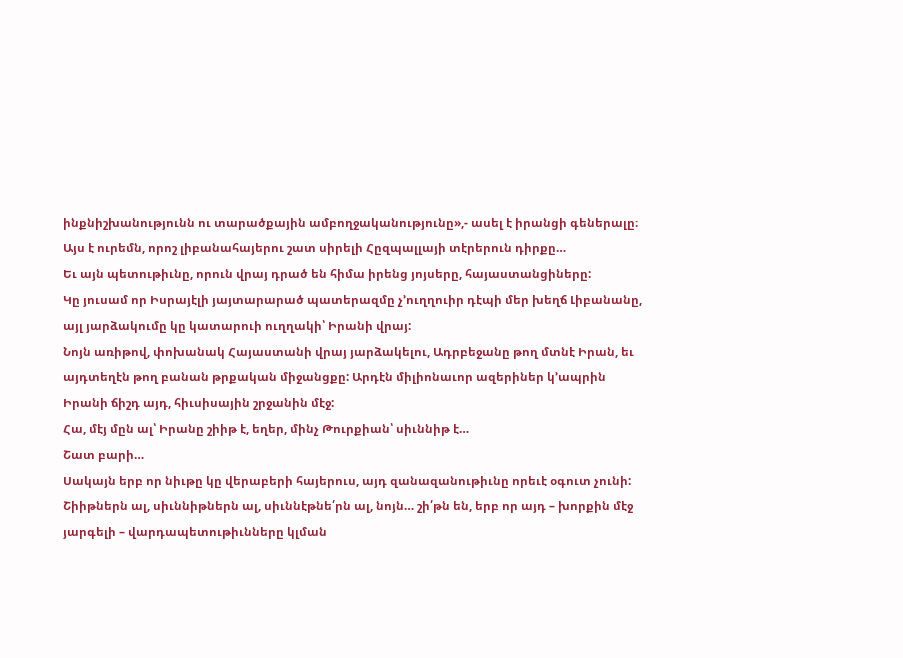ինքնիշխանությունն ու տարածքային ամբողջականությունը»,- ասել է իրանցի գեներալը։
Այս է ուրեմն, որոշ լիբանահայերու շատ սիրելի Հըզպալլայի տէրերուն դիրքը…
Եւ այն պետութիւնը, որուն վրայ դրած են հիմա իրենց յոյսերը, հայաստանցիները:
Կը յուսամ որ Իսրայէլի յայտարարած պատերազմը չ’ուղղուիր դէպի մեր խեղճ Լիբանանը, այլ յարձակումը կը կատարուի ուղղակի՝ Իրանի վրայ:
Նոյն առիթով, փոխանակ Հայաստանի վրայ յարձակելու, Ադրբեջանը թող մտնէ Իրան, եւ այդտեղէն թող բանան թրքական միջանցքը: Արդէն միլիոնաւոր ազերիներ կ’ապրին Իրանի ճիշդ այդ, հիւսիսային շրջանին մէջ:
Հա, մէյ մըն ալ՝ Իրանը շիիթ է, եղեր, մինչ Թուրքիան՝ սիւննիթ է…
Շատ բարի…
Սակայն երբ որ նիւթը կը վերաբերի հայերուս, այդ զանազանութիւնը որեւէ օգուտ չունի:
Շիիթներն ալ, սիւննիթներն ալ, սիւննէթնե՛րն ալ, նոյն… շի՛թն են, երբ որ այդ – խորքին մէջ յարգելի – վարդապետութիւնները կլման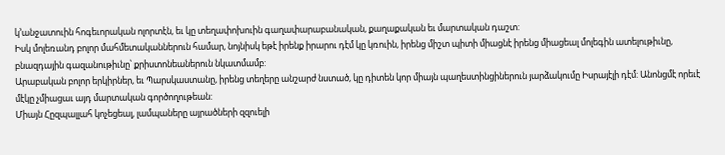կ’անջատուին հոգեւորական ոլորտէն, եւ կը տեղափոխուին գաղափարաբանական, քաղաքական եւ մարտական դաշտ:
Իսկ մոլեռանդ բոլոր մահմետականներուն համար, նոյնիսկ եթէ իրենք իրարու դէմ կը կռուին, իրենց միշտ պիտի միացնէ իրենց միացեալ մոլեգին ատելութիւնը, բնազդային գազանութիւնը՝ քրիստոնեաներուն նկատմամբ:
Արաբական բոլոր երկիրներ, եւ Պարսկաստանը, իրենց տեղերը անշարժ նստած, կը դիտեն կոր միայն պաղեստինցիներուն յարձակումը Իսրայէլի դէմ: Անոնցմէ որեւէ մէկը չմիացաւ այդ մարտական գործողութեան:
Միայն Հըզպալլահ կոչեցեալ, լամպաները այրածների զզուելի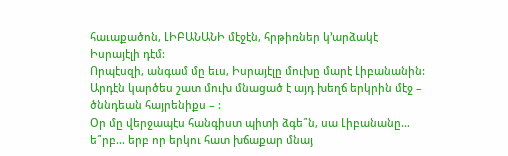հաւաքածոն, ԼԻԲԱՆԱՆԻ մէջէն, հրթիռներ կ’արձակէ Իսրայէլի դէմ:
Որպէսզի, անգամ մը եւս, Իսրայէլը մուխը մարէ Լիբանանին: Արդէն կարծես շատ մուխ մնացած է այդ խեղճ երկրին մէջ – ծննդեան հայրենիքս – :
Օր մը վերջապէս հանգիստ պիտի ձգե՞ն, սա Լիբանանը… ե՞րբ… երբ որ երկու հատ խճաքար մնայ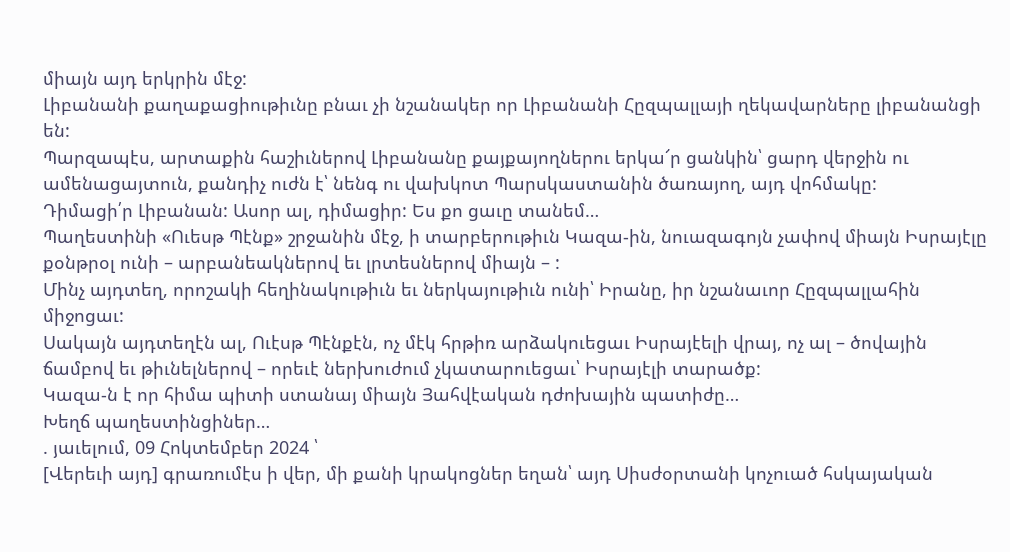միայն այդ երկրին մէջ:
Լիբանանի քաղաքացիութիւնը բնաւ չի նշանակեր որ Լիբանանի Հըզպալլայի ղեկավարները լիբանանցի են:
Պարզապէս, արտաքին հաշիւներով Լիբանանը քայքայողներու երկա՜ր ցանկին՝ ցարդ վերջին ու ամենացայտուն, քանդիչ ուժն է՝ նենգ ու վախկոտ Պարսկաստանին ծառայող, այդ վոհմակը:
Դիմացի՛ր Լիբանան: Ասոր ալ, դիմացիր: Ես քո ցաւը տանեմ…
Պաղեստինի «Ուեսթ Պէնք» շրջանին մէջ, ի տարբերութիւն Կազա-ին, նուազագոյն չափով միայն Իսրայէլը քօնթրօլ ունի – արբանեակներով եւ լրտեսներով միայն – :
Մինչ այդտեղ, որոշակի հեղինակութիւն եւ ներկայութիւն ունի՝ Իրանը, իր նշանաւոր Հըզպալլահին միջոցաւ:
Սակայն այդտեղէն ալ, Ուէսթ Պէնքէն, ոչ մէկ հրթիռ արձակուեցաւ Իսրայէելի վրայ, ոչ ալ – ծովային ճամբով եւ թիւնելներով – որեւէ ներխուժում չկատարուեցաւ՝ Իսրայէլի տարածք:
Կազա-ն է որ հիմա պիտի ստանայ միայն Յահվէական դժոխային պատիժը…
Խեղճ պաղեստինցիներ…
. յաւելում, 09 Հոկտեմբեր 2024 ՝
[Վերեւի այդ] գրառումէս ի վեր, մի քանի կրակոցներ եղան՝ այդ Սիսժօրտանի կոչուած հսկայական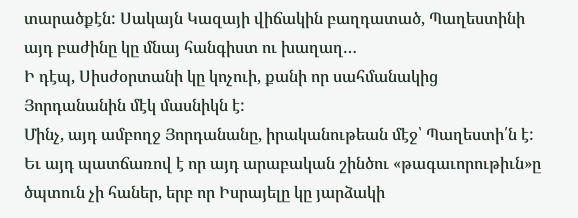տարածքէն: Սակայն Կազայի վիճակին բաղդատած, Պաղեստինի այդ բաժինը կը մնայ հանգիստ ու խաղաղ…
Ի դէպ, Սիսժօրտանի կը կոչուի, քանի որ սահմանակից Յորդանանին մէկ մասնիկն է:
Մինչ, այդ ամբողջ Յորդանանը, իրականութեան մէջ՝ Պաղեստի՛ն է:
Եւ այդ պատճառով է որ այդ արաբական շինծու «թագաւորութիւն»ը ծպտուն չի հաներ, երբ որ Իսրայելը կը յարձակի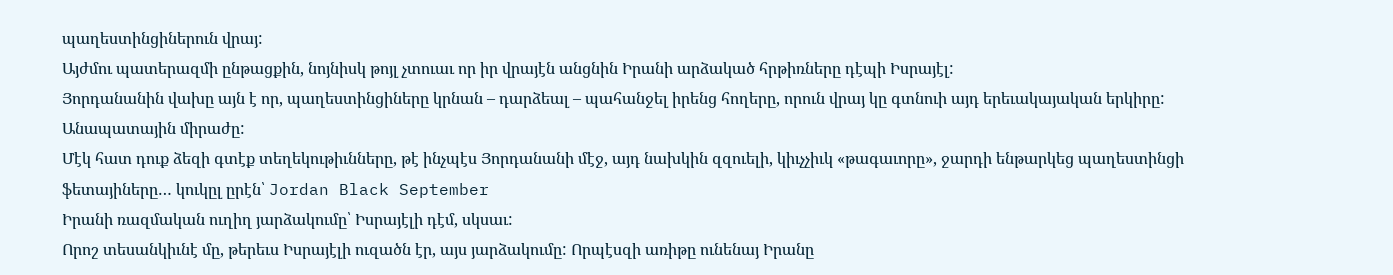պաղեստինցիներուն վրայ:
Այժմու պատերազմի ընթացքին, նոյնիսկ թոյլ չտուաւ որ իր վրայէն անցնին Իրանի արձակած հրթիռները դէպի Իսրայէլ:
Յորդանանին վախը այն է որ, պաղեստինցիները կրնան – դարձեալ – պահանջել իրենց հողերը, որուն վրայ կը գտնուի այդ երեւակայական երկիրը: Անապատային միրաժը:
Մէկ հատ դուք ձեզի գտէք տեղեկութիւնները, թէ ինչպէս Յորդանանի մէջ, այդ նախկին զզուելի, կիւչչիւկ «թագաւորը», ջարդի ենթարկեց պաղեստինցի ֆետայիները… կուկըլ ըրէն՝ Jordan Black September
Իրանի ռազմական ուղիղ յարձակումը՝ Իսրայէլի դէմ, սկսաւ:
Որոշ տեսանկիւնէ մը, թերեւս Իսրայէլի ուզածն էր, այս յարձակումը: Որպէսզի առիթը ունենայ Իրանը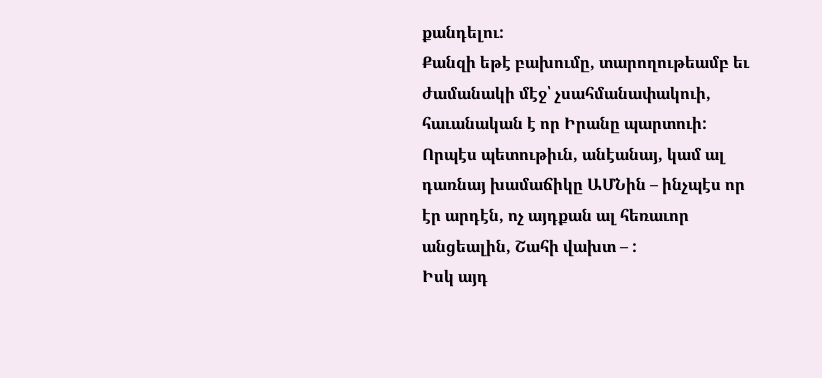քանդելու:
Քանզի եթէ բախումը, տարողութեամբ եւ ժամանակի մէջ՝ չսահմանափակուի, հաւանական է որ Իրանը պարտուի: Որպէս պետութիւն, անէանայ, կամ ալ դառնայ խամաճիկը ԱՄՆին – ինչպէս որ էր արդէն, ոչ այդքան ալ հեռաւոր անցեալին, Շահի վախտ – :
Իսկ այդ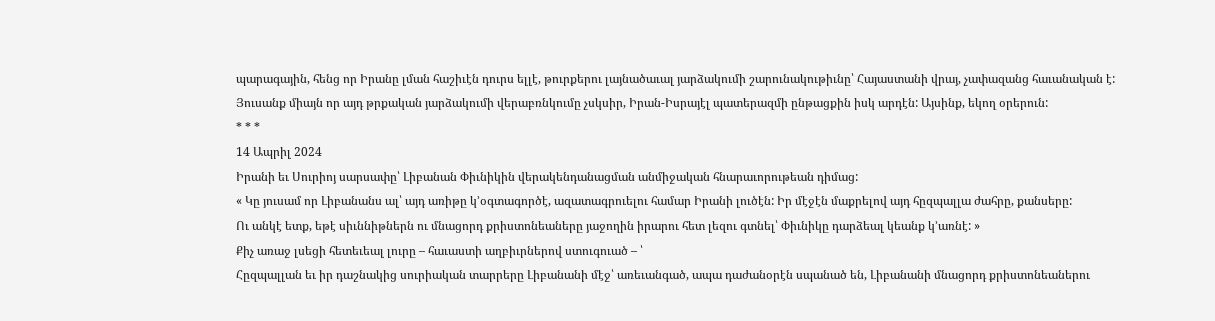պարագային, հենց որ Իրանը լման հաշիւէն դուրս ելլէ, թուրքերու լայնածաւալ յարձակումի շարունակութիւնը՝ Հայաստանի վրայ, չափազանց հաւանական է:
Յուսանք միայն որ այդ թրքական յարձակումի վերաբռնկումը չսկսիր, Իրան-Իսրայէլ պատերազմի ընթացքին իսկ արդէն: Այսինք, եկող օրերուն:
* * *
14 Ապրիլ 2024
Իրանի եւ Սուրիոյ սարսափը՝ Լիբանան Փիւնիկին վերակենդանացման անմիջական հնարաւորութեան դիմաց:
« Կը յուսամ որ Լիբանանս ալ՝ այդ առիթը կ’օգտագործէ, ազատագրուելու համար Իրանի լուծէն: Իր մէջէն մաքրելով այդ հըզպալլա ժահրը, քանսերը:
Ու անկէ ետք, եթէ սիւննիթներն ու մնացորդ քրիստոնեաները յաջողին իրարու հետ լեզու գտնել՝ Փիւնիկը դարձեալ կեանք կ’առնէ: »
Քիչ առաջ լսեցի հետեւեալ լուրը – հաւաստի աղբիւրներով ստուգուած – ՝
Հըզպալլան եւ իր դաշնակից սուրիական տարրերը Լիբանանի մէջ՝ առեւանգած, ապա դաժանօրէն սպանած են, Լիբանանի մնացորդ քրիստոնեաներու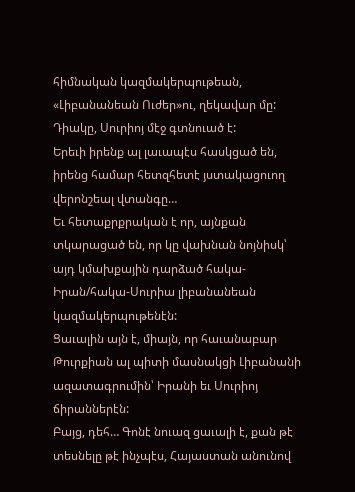հիմնական կազմակերպութեան, «Լիբանանեան Ուժեր»ու, ղեկավար մը: Դիակը, Սուրիոյ մէջ գտնուած է:
Երեւի իրենք ալ լաւապէս հասկցած են, իրենց համար հետզհետէ յստակացուող վերոնշեալ վտանգը…
Եւ հետաքրքրական է որ, այնքան տկարացած են, որ կը վախնան նոյնիսկ՝ այդ կմախքային դարձած հակա-Իրան/հակա-Սուրիա լիբանանեան կազմակերպութենէն:
Ցաւալին այն է, միայն, որ հաւանաբար Թուրքիան ալ պիտի մասնակցի Լիբանանի ազատագրումին՝ Իրանի եւ Սուրիոյ ճիրաններէն:
Բայց, դեհ… Գոնէ նուազ ցաւալի է, քան թէ տեսնելը թէ ինչպէս, Հայաստան անունով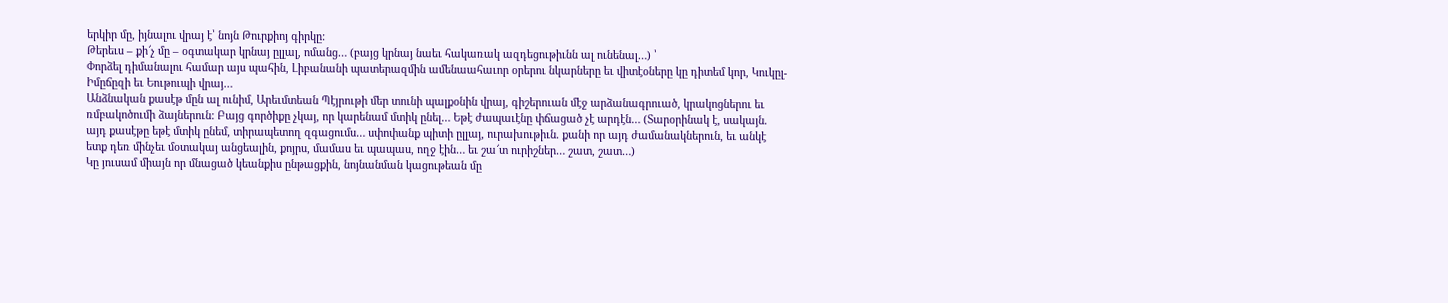երկիր մը, իյնալու վրայ է՝ նոյն Թուրքիոյ գիրկը:
Թերեւս – քի՜չ մը – օգտակար կրնայ ըլլալ, ոմանց… (բայց կրնայ նաեւ հակառակ ազդեցութիւնն ալ ունենալ…) ՝
Փորձել դիմանալու համար այս պահին, Լիբանանի պատերազմին ամենաահաւոր օրերու նկարները եւ վիտէօները կը դիտեմ կոր, Կուկըլ-Իմըճըզի եւ Եութուպի վրայ…
Անձնական քասէթ մըն ալ ունիմ, Արեւմտեան Պէյրութի մեր տունի պալքօնին վրայ, գիշերուան մէջ արձանագրուած, կրակոցներու եւ ռմբակոծումի ձայներուն: Բայց գործիքը չկայ, որ կարենամ մտիկ ընել… Եթէ ժապաւէնը փճացած չէ արդէն… (Տարօրինակ է, սակայն. այդ քասէթը եթէ մտիկ ընեմ, տիրապետող զգացումս… սփոփանք պիտի ըլլայ, ուրախութիւն. քանի որ այդ ժամանակներուն, եւ անկէ ետք դեռ մինչեւ մօտակայ անցեալին, քոյրս, մամաս եւ պապաս, ողջ էին… եւ շա՜տ ուրիշներ… շատ, շատ…)
Կը յուսամ միայն որ մնացած կեանքիս ընթացքին, նոյնանման կացութեան մը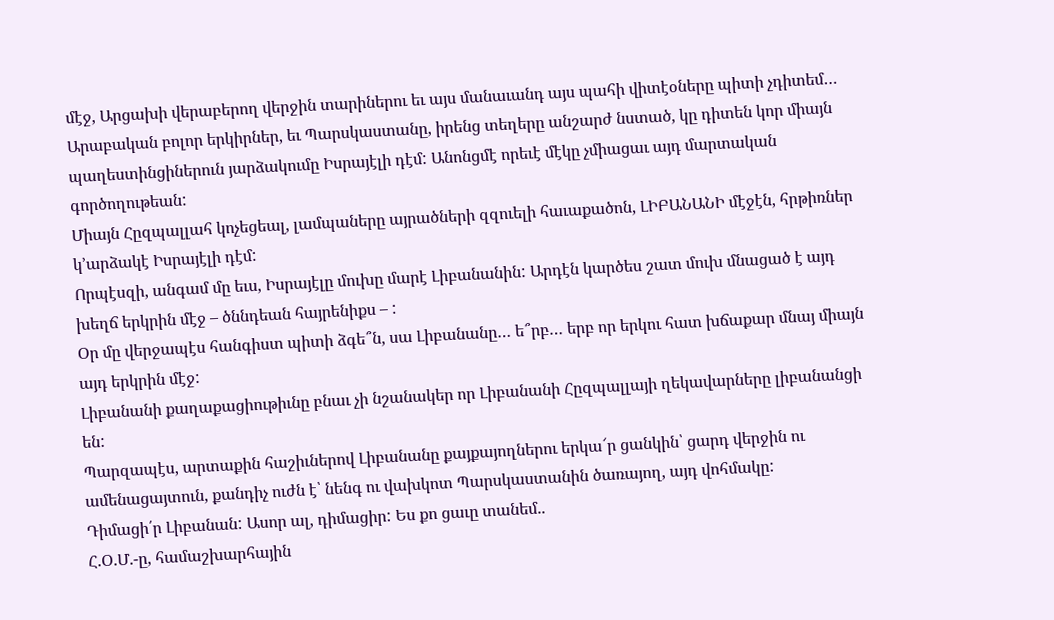մէջ, Արցախի վերաբերող վերջին տարիներու եւ այս մանաւանդ այս պահի վիտէօները պիտի չդիտեմ…
Արաբական բոլոր երկիրներ, եւ Պարսկաստանը, իրենց տեղերը անշարժ նստած, կը դիտեն կոր միայն պաղեստինցիներուն յարձակումը Իսրայէլի դէմ: Անոնցմէ որեւէ մէկը չմիացաւ այդ մարտական գործողութեան:
Միայն Հըզպալլահ կոչեցեալ, լամպաները այրածների զզուելի հաւաքածոն, ԼԻԲԱՆԱՆԻ մէջէն, հրթիռներ կ’արձակէ Իսրայէլի դէմ:
Որպէսզի, անգամ մը եւս, Իսրայէլը մուխը մարէ Լիբանանին: Արդէն կարծես շատ մուխ մնացած է այդ խեղճ երկրին մէջ – ծննդեան հայրենիքս – :
Օր մը վերջապէս հանգիստ պիտի ձգե՞ն, սա Լիբանանը… ե՞րբ… երբ որ երկու հատ խճաքար մնայ միայն այդ երկրին մէջ:
Լիբանանի քաղաքացիութիւնը բնաւ չի նշանակեր որ Լիբանանի Հըզպալլայի ղեկավարները լիբանանցի են:
Պարզապէս, արտաքին հաշիւներով Լիբանանը քայքայողներու երկա՜ր ցանկին՝ ցարդ վերջին ու ամենացայտուն, քանդիչ ուժն է՝ նենգ ու վախկոտ Պարսկաստանին ծառայող, այդ վոհմակը:
Դիմացի՛ր Լիբանան: Ասոր ալ, դիմացիր: Ես քո ցաւը տանեմ..
Հ.Օ.Մ.-ը, համաշխարհային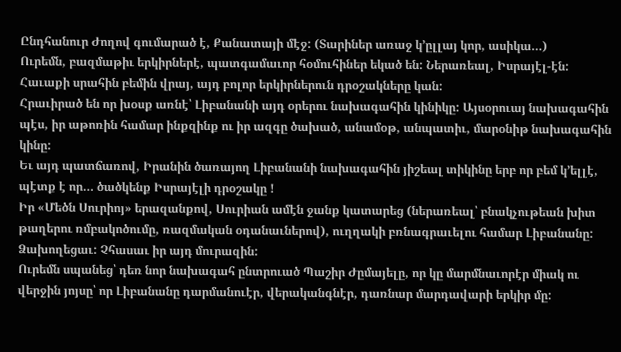Ընդհանուր Ժողով գումարած է, Քանատայի մէջ: (Տարիներ առաջ կ’ըլլայ կոր, ասիկա…)
Ուրեմն, բազմաթիւ երկիրներէ, պատգամաւոր հօմուհիներ եկած են: Ներառեալ, Իսրայէլ-էն:
Հաւաքի սրահին բեմին վրայ, այդ բոլոր երկիրներուն դրօշակները կան:
Հրաւիրած են որ խօսք առնէ՝ Լիբանանի այդ օրերու նախագահին կինիկը: Այսօրուայ նախագահին պէս, իր աթոռին համար ինքզինք ու իր ազգը ծախած, անամօթ, անպատիւ, մարօնիթ նախագահին կինը:
Եւ այդ պատճառով, Իրանին ծառայող Լիբանանի նախագահին յիշեալ տիկինը երբ որ բեմ կ’ելլէ, պէտք է որ… ծածկենք Իսրայէլի դրօշակը !
Իր «Մեծն Սուրիոյ» երազանքով, Սուրիան ամէն ջանք կատարեց (ներառեալ՝ բնակչութեան խիտ թաղերու ռմբակոծումը, ռազմական օդանաւներով), ուղղակի բռնագրաւելու համար Լիբանանը:
Ձախողեցաւ: Չհասաւ իր այդ մուրազին:
Ուրեմն սպանեց՝ դեռ նոր նախագահ ընտրուած Պաշիր Ժըմայելը, որ կը մարմնաւորէր միակ ու վերջին յոյսը՝ որ Լիբանանը դարմանուէր, վերականգնէր, դառնար մարդավարի երկիր մը: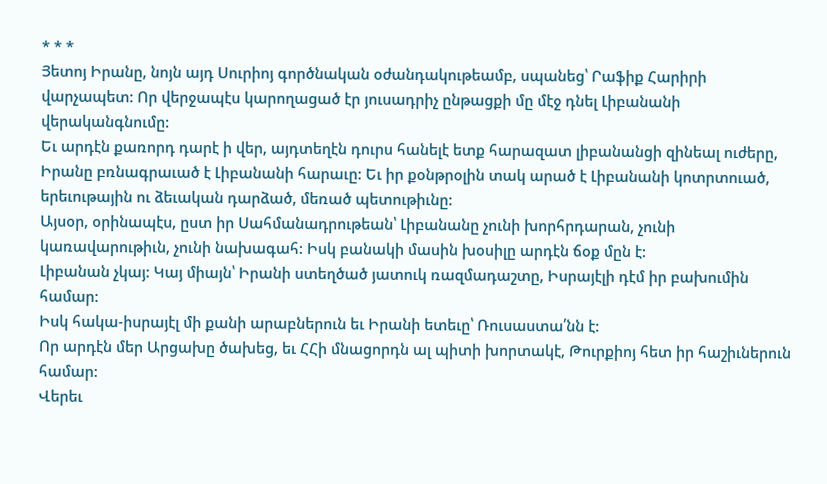* * *
Յետոյ Իրանը, նոյն այդ Սուրիոյ գործնական օժանդակութեամբ, սպանեց՝ Րաֆիք Հարիրի վարչապետ: Որ վերջապէս կարողացած էր յուսադրիչ ընթացքի մը մէջ դնել Լիբանանի վերականգնումը:
Եւ արդէն քառորդ դարէ ի վեր, այդտեղէն դուրս հանելէ ետք հարազատ լիբանանցի զինեալ ուժերը, Իրանը բռնագրաւած է Լիբանանի հարաւը: Եւ իր քօնթրօլին տակ արած է Լիբանանի կոտրտուած, երեւութային ու ձեւական դարձած, մեռած պետութիւնը:
Այսօր, օրինապէս, ըստ իր Սահմանադրութեան՝ Լիբանանը չունի խորհրդարան, չունի կառավարութիւն, չունի նախագահ: Իսկ բանակի մասին խօսիլը արդէն ճօք մըն է:
Լիբանան չկայ: Կայ միայն՝ Իրանի ստեղծած յատուկ ռազմադաշտը, Իսրայէլի դէմ իր բախումին համար:
Իսկ հակա-իսրայէլ մի քանի արաբներուն եւ Իրանի ետեւը՝ Ռուսաստա՛նն է:
Որ արդէն մեր Արցախը ծախեց, եւ ՀՀի մնացորդն ալ պիտի խորտակէ, Թուրքիոյ հետ իր հաշիւներուն համար:
Վերեւ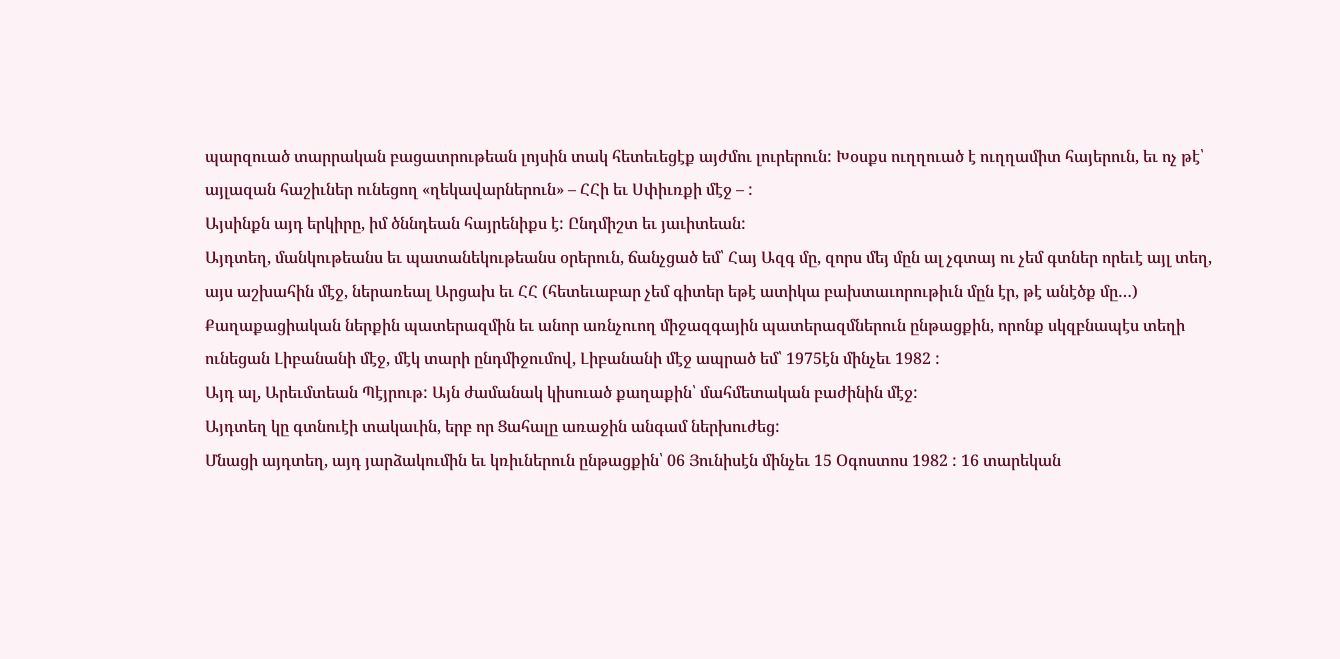պարզուած տարրական բացատրութեան լոյսին տակ հետեւեցէք այժմու լուրերուն: Խօսքս ուղղուած է ուղղամիտ հայերուն, եւ ոչ թէ՝ այլազան հաշիւներ ունեցող «ղեկավարներուն» – ՀՀի եւ Սփիւռքի մէջ – :
Այսինքն այդ երկիրը, իմ ծննդեան հայրենիքս է: Ընդմիշտ եւ յաւիտեան:
Այդտեղ, մանկութեանս եւ պատանեկութեանս օրերուն, ճանչցած եմ՝ Հայ Ազգ մը, զորս մեյ մըն ալ չգտայ ու չեմ գտներ որեւէ այլ տեղ, այս աշխահին մէջ, ներառեալ Արցախ եւ ՀՀ (հետեւաբար չեմ գիտեր եթէ ատիկա բախտաւորութիւն մըն էր, թէ անէծք մը…)
Քաղաքացիական ներքին պատերազմին եւ անոր առնչուող միջազգային պատերազմներուն ընթացքին, որոնք սկզբնապէս տեղի ունեցան Լիբանանի մէջ, մէկ տարի ընդմիջումով, Լիբանանի մէջ ապրած եմ՝ 1975էն մինչեւ 1982 :
Այդ ալ, Արեւմտեան Պէյրութ: Այն ժամանակ կիսուած քաղաքին՝ մահմետական բաժինին մէջ:
Այդտեղ կը գտնուէի տակաւին, երբ որ Ցահալը առաջին անգամ ներխուժեց:
Մնացի այդտեղ, այդ յարձակումին եւ կռիւներուն ընթացքին՝ 06 Յունիսէն մինչեւ 15 Օգոստոս 1982 : 16 տարեկան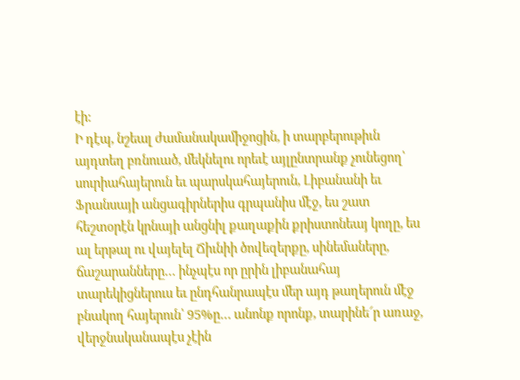էի:
Ի դէպ, նշեալ ժամանակամիջոցին, ի տարբերութիւն այդտեղ բռնուած, մեկնելու որեւէ այլընտրանք չունեցող՝ սուրիահայերուն եւ պարսկահայերուն, Լիբանանի եւ Ֆրանսայի անցագիրներիս գրպանիս մէջ, ես շատ հեշտօրէն կրնայի անցնիլ քաղաքին քրիստոնեայ կողը, ես ալ երթալ ու վայելել Ճիւնիի ծովեզերքը, սինեմաները, ճաշարանները… ինչպէս որ ըրին լիբանահայ տարեկիցներուս եւ ընդհանրապէս մեր այդ թաղերուն մէջ բնակող հայերուն՝ 95%ը… անոնք որոնք, տարինե՜ր առաջ, վերջնականապէս չէին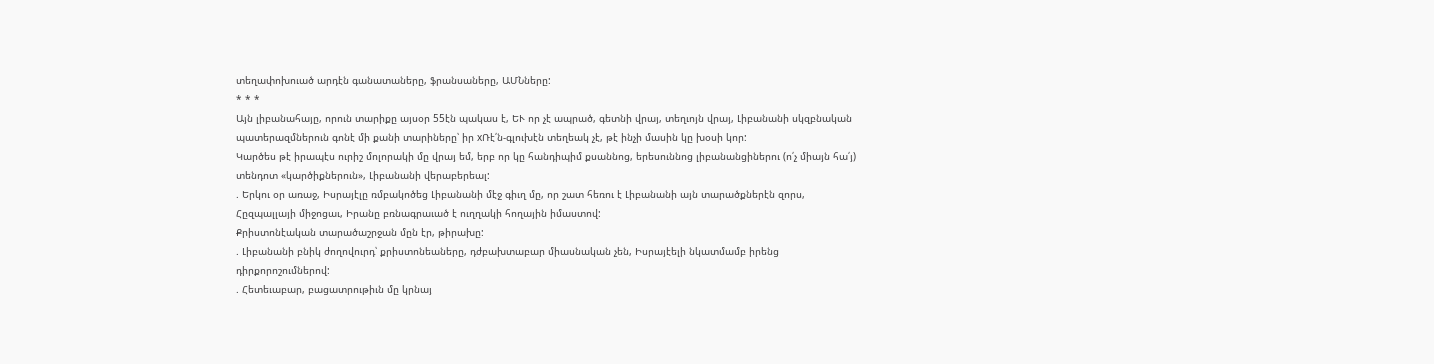տեղափոխուած արդէն գանատաները, ֆրանսաները, ԱՄՆները:
* * *
Այն լիբանահայը, որուն տարիքը այսօր 55էն պակաս է, ԵՒ որ չէ ապրած, գետնի վրայ, տեղւոյն վրայ, Լիբանանի սկզբնական պատերազմներուն գոնէ մի քանի տարիները՝ իր xՌէ՛ն-գլուխէն տեղեակ չէ, թէ ինչի մասին կը խօսի կոր:
Կարծես թէ իրապէս ուրիշ մոլորակի մը վրայ եմ, երբ որ կը հանդիպիմ քսաննոց, երեսուննոց լիբանանցիներու (ո՛չ միայն հա՛յ) տենդոտ «կարծիքներուն», Լիբանանի վերաբերեալ:
. Երկու օր առաջ, Իսրայէլը ռմբակոծեց Լիբանանի մէջ գիւղ մը, որ շատ հեռու է Լիբանանի այն տարածքներէն զորս, Հըզպալլայի միջոցաւ, Իրանը բռնագրաւած է ուղղակի հողային իմաստով:
Քրիստոնէական տարածաշրջան մըն էր, թիրախը:
. Լիբանանի բնիկ ժողովուրդ՝ քրիստոնեաները, դժբախտաբար միասնական չեն, Իսրայէելի նկատմամբ իրենց դիրքորոշումներով:
. Հետեւաբար, բացատրութիւն մը կրնայ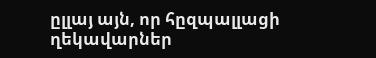ըլլայ այն, որ հըզպալլացի ղեկավարներ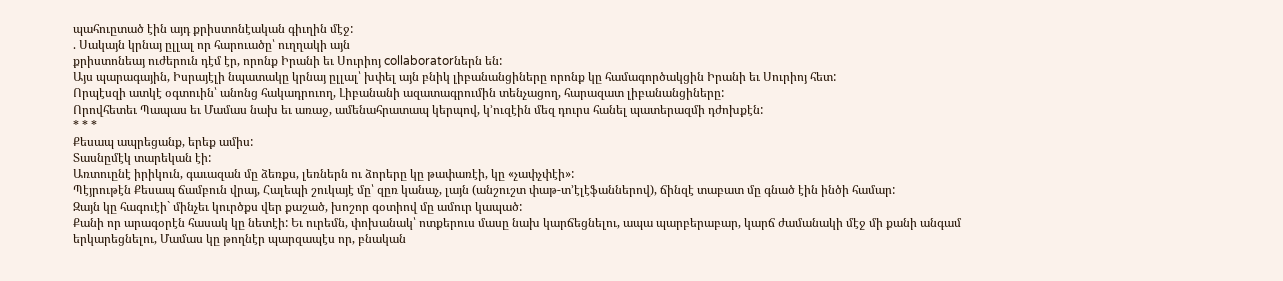պահուըտած էին այդ քրիստոնէական գիւղին մէջ:
. Սակայն կրնայ ըլլալ որ հարուածը՝ ուղղակի այն
քրիստոնեայ ուժերուն դէմ էր, որոնք Իրանի եւ Սուրիոյ collaboratorներն են:
Այս պարագային, Իսրայէլի նպատակը կրնայ ըլլալ՝ խփել այն բնիկ լիբանանցիները որոնք կը համագործակցին Իրանի եւ Սուրիոյ հետ:
Որպէսզի ատկէ օգտուին՝ անոնց հակադրուող, Լիբանանի ազատագրումին տենչացող, հարազատ լիբանանցիները:
Որովհետեւ Պապաս եւ Մամաս նախ եւ առաջ, ամենահրատապ կերպով, կ’ուզէին մեզ դուրս հանել պատերազմի դժոխքէն:
* * *
Քեսապ ապրեցանք, երեք ամիս:
Տասնըմէկ տարեկան էի:
Առտուընէ իրիկուն, գաւազան մը ձեռքս, լեռներն ու ձորերը կը թափառէի, կը «չափչփէի»:
Պէյրութէն Քեսապ ճամբուն վրայ, Հալեպի շուկայէ մը՝ զըռ կանաչ, լայն (անշուշտ փաթ-տ’էլէֆաններով), ճինզէ տաբատ մը գնած էին ինծի համար:
Զայն կը հագուէի` մինչեւ կուրծքս վեր քաշած, խոշոր գօտիով մը ամուր կապած:
Քանի որ արագօրէն հասակ կը նետէի: Եւ ուրեմն, փոխանակ՝ ոտքերուս մասը նախ կարճեցնելու, ապա պարբերաբար, կարճ ժամանակի մէջ մի քանի անգամ երկարեցնելու, Մամաս կը թողնէր պարզապէս որ, բնական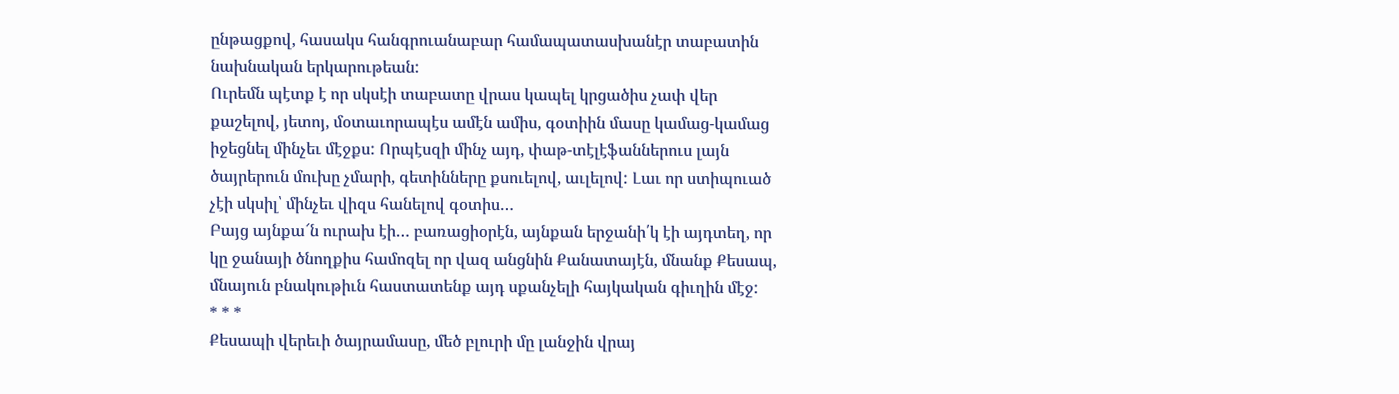ընթացքով, հասակս հանգրուանաբար համապատասխանէր տաբատին նախնական երկարութեան:
Ուրեմն պէտք է որ սկսէի տաբատը վրաս կապել կրցածիս չափ վեր քաշելով, յետոյ, մօտաւորապէս ամէն ամիս, գօտիին մասը կամաց-կամաց իջեցնել մինչեւ մէջքս: Որպէսզի մինչ այդ, փաթ-տէլէֆաններուս լայն ծայրերուն մուխը չմարի, գետինները քսուելով, աւլելով: Լաւ որ ստիպուած չէի սկսիլ՝ մինչեւ վիզս հանելով գօտիս…
Բայց այնքա՜ն ուրախ էի… բառացիօրէն, այնքան երջանի՛կ էի այդտեղ, որ կը ջանայի ծնողքիս համոզել որ վազ անցնին Քանատայէն, մնանք Քեսապ, մնայուն բնակութիւն հաստատենք այդ սքանչելի հայկական գիւղին մէջ:
* * *
Քեսապի վերեւի ծայրամասը, մեծ բլուրի մը լանջին վրայ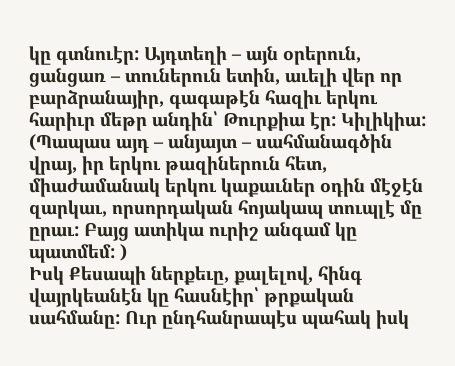կը գտնուէր: Այդտեղի – այն օրերուն, ցանցառ – տուներուն ետին, աւելի վեր որ բարձրանայիր, գագաթէն հազիւ երկու հարիւր մեթր անդին՝ Թուրքիա էր: Կիլիկիա:
(Պապաս այդ – անյայտ – սահմանագծին վրայ, իր երկու թազիներուն հետ, միաժամանակ երկու կաքաւներ օդին մէջէն զարկաւ, որսորդական հոյակապ տուպլէ մը ըրաւ: Բայց ատիկա ուրիշ անգամ կը պատմեմ: )
Իսկ Քեսապի ներքեւը, քալելով, հինգ վայրկեանէն կը հասնէիր՝ թրքական սահմանը: Ուր ընդհանրապէս պահակ իսկ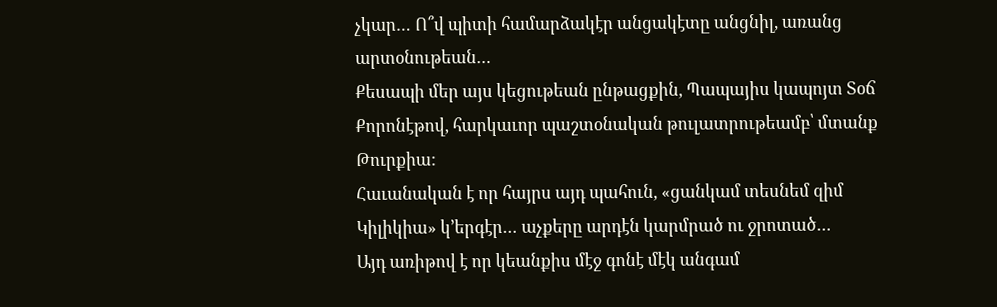չկար… Ո՞վ պիտի համարձակէր անցակէտը անցնիլ, առանց արտօնութեան…
Քեսապի մեր այս կեցութեան ընթացքին, Պապայիս կապոյտ Տօճ Քորոնէթով, հարկաւոր պաշտօնական թուլատրութեամբ՝ մտանք Թուրքիա:
Հաւանական է որ հայրս այդ պահուն, «ցանկամ տեսնեմ զիմ Կիլիկիա» կ’երգէր… աչքերը արդէն կարմրած ու ջրոտած…
Այդ առիթով է որ կեանքիս մէջ գոնէ մէկ անգամ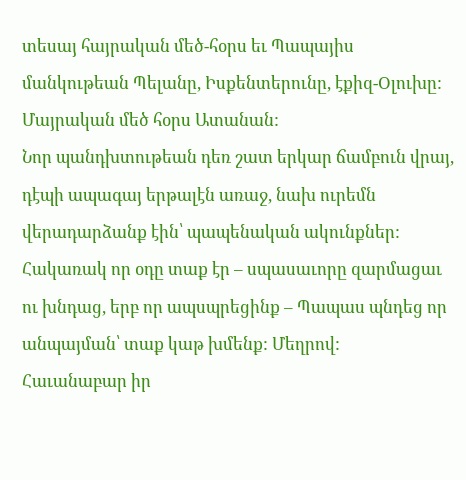տեսայ հայրական մեծ-հօրս եւ Պապայիս մանկութեան Պելանը, Իսքենտերունը, էքիզ-Oլուխը: Մայրական մեծ հօրս Ատանան:
Նոր պանդխտութեան դեռ շատ երկար ճամբուն վրայ, դէպի ապագայ երթալէն առաջ, նախ ուրեմն վերադարձանք էին՝ պապենական ակունքներ:
Հակառակ որ օդը տաք էր – սպասաւորը զարմացաւ ու խնդաց, երբ որ ապսպրեցինք – Պապաս պնդեց որ անպայման՝ տաք կաթ խմենք: Մեղրով:
Հաւանաբար իր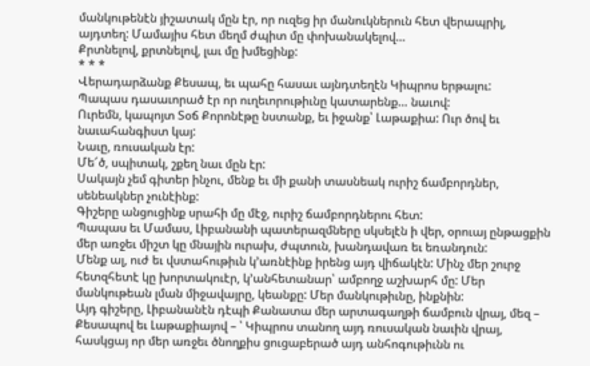մանկութենէն յիշատակ մըն էր, որ ուզեց իր մանուկներուն հետ վերապրիլ, այդտեղ: Մամայիս հետ մեղմ ժպիտ մը փոխանակելով…
Քրտնելով, քրտնելով, լաւ մը խմեցինք:
* * *
Վերադարձանք Քեսապ, եւ պահը հասաւ այնդտեղէն Կիպրոս երթալու:
Պապաս դասաւորած էր որ ուղեւորութիւնը կատարենք… նաւով:
Ուրեմն, կապոյտ Տօճ Քորոնէթը նստանք, եւ իջանք՝ Լաթաքիա: Ուր ծով եւ նաւահանգիստ կայ:
Նաւը, ռուսական էր:
Մե՜ծ, սպիտակ, շքեղ նաւ մըն էր:
Սակայն չեմ գիտեր ինչու, մենք եւ մի քանի տասնեակ ուրիշ ճամբորդներ, սենեակներ չունէինք:
Գիշերը անցուցինք սրահի մը մէջ, ուրիշ ճամբորդներու հետ:
Պապաս եւ Մամաս, Լիբանանի պատերազմները սկսելէն ի վեր, օրուայ ընթացքին մեր առջեւ միշտ կը մնային ուրախ, ժպտուն, խանդավառ եւ եռանդուն:
Մենք ալ, ուժ եւ վստահութիւն կ’առնէինք իրենց այդ վիճակէն: Մինչ մեր շուրջ հետզհետէ կը խորտակուէր, կ’անհետանար՝ ամբողջ աշխարհ մը: Մեր մանկութեան լման միջավայրը, կեանքը: Մեր մանկութիւնը, ինքնին:
Այդ գիշերը, Լիբանանէն դէպի Քանատա մեր արտագաղթի ճամբուն վրայ, մեզ – Քեսապով եւ Լաթաքիայով – ՝ Կիպրոս տանող այդ ռուսական նաւին վրայ, հասկցայ որ մեր առջեւ ծնողքիս ցուցաբերած այդ անհոգութիւնն ու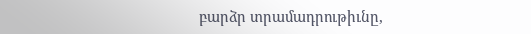բարձր տրամադրութիւնը,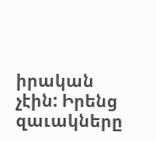իրական չէին: Իրենց զաւակները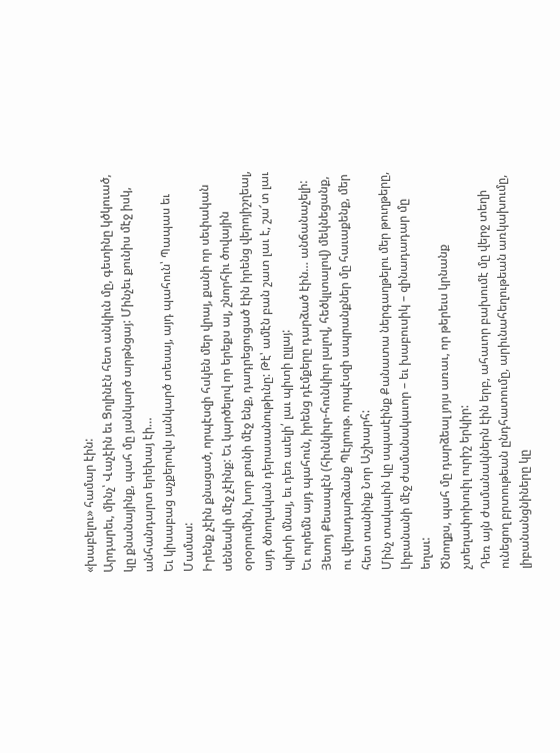«խաբելու» համար էին:
Արդարեւ, մինչ՝ Վաչէին եւ Ցոլինէն հետ անկիւն մը, գետինը կծկուած, կը քնանայինք, պահ մը յանկարծ արթնցայ: Մինչեւ քունիս մէջ իսկ, անհանդարտ երեխայ էի…
Եւ կիսաբաց աչքերովս յանկարծ տեսայ, այդ պահուն՝ Պապաս եւ Մամաս:
Իրենք չէին քնացած, որպէսզի հսկեն մեր վրայ, քանի որ սեփական սենեակի մէջ չէինք: Եւ կարծելով որ երեքս ալ, շնորհիւ ծովային օրօրումին, խոր քունի մէջ ենք, դադրեցուցած էին իրենց վերոյիշղեալ, այդ ծնողական դերասանութիւնը: Թէ՝ ամէն բան շատ լաւ է, շա՜տ լաւ պիտի մնայ, եւ դեռ աւելի՛ լաւ պիտի ըլլայ:
Եւ ուրեմն այդ պահուն, իրենց դէմքերը դարձած էին… անճանաչելի:
Յետոյ Քեսապէն (հիւնկիւր-հունկիւր լալով, հեծկլտալով) մեկնեցանք, ու վերադարձանք Պէյրութ. որպէսզի ապրանքներ մը հաւաքենք, մեր հետ տանինք Նոր Աշխարհ:
Մինչ տակաւին կը սպասէինք Քանատա ներգաղթելու մեր թուղթերը, Լիբանանի մէջ ժամանակաւոր – եւ խաբուսիկ – զինադադար մը եղաւ:
Ծնողքս, պահ մը դարձեալ յոյս առաւ, որ թերեւս կրնանք չտեղափոխուիլ ուրիշ երկիր:
Դեռ այն ժամանակներն էին երբ, ահաւոր բախումէ մը վերջ տեղի ունեցող բրտութեան ընդհատումը, արիւնահեղութեան առկախումը, լիբանանցնիները կը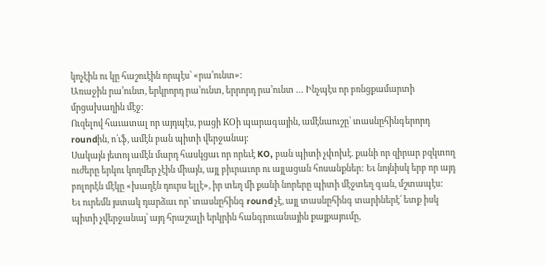կոչէին ու կը հաշուէին որպէս՝ «րա’ունտ»:
Առաջին րա’ունտ, երկրորդ րա’ունտ, երրորդ րա’ունտ … Ինչպէս որ բռնցքամարտի մրցախաղին մէջ:
Ուզելով հաւատալ որ այդպէս, բացի KOի պարագային, ամէնաուշը՝ տասնըհինգերորդ roundին, ո՛ւֆ, ամէն բան պիտի վերջանայ:
Սակայն յետոյ ամէն մարդ հասկցաւ որ որեւէ KO, բան պիտի չփոխէ. քանի որ զիրար բզկտող ուժերը երկու կողմեր չէին միայն, այլ բիւրաւոր ու այլացան հոսանքներ: Եւ նոյնիսկ երբ որ այդ բոլորէն մէկը «խաղէն դուրս ելլէ», իր տեղ մի քանի նորերը պիտի մէջտեղ գան, մշտապէս:
Եւ ուրեմն յստակ դարձաւ որ՝ տասնըհինգ round չէ, այլ տասնըհինգ տարիներէ՛ ետք իսկ պիտի չվերջանայ՝ այդ հրաշալի երկրին հանգրուանային քայքայումը,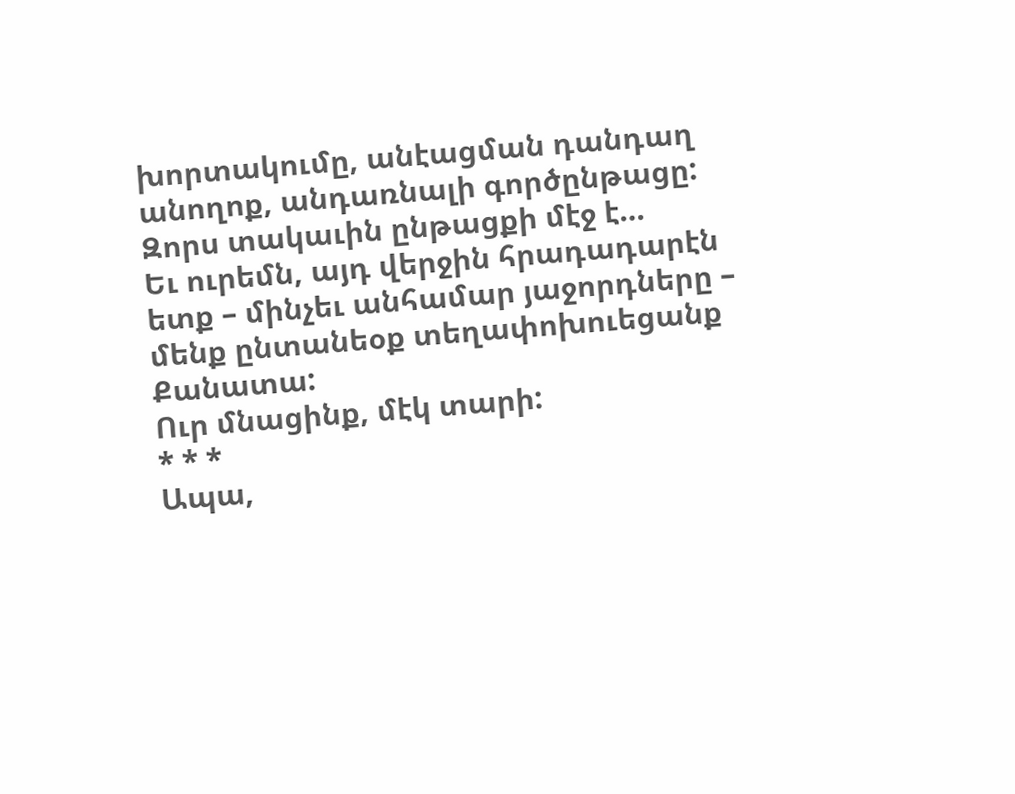խորտակումը, անէացման դանդաղ անողոք, անդառնալի գործընթացը: Զորս տակաւին ընթացքի մէջ է…
Եւ ուրեմն, այդ վերջին հրադադարէն ետք – մինչեւ անհամար յաջորդները – մենք ընտանեօք տեղափոխուեցանք Քանատա:
Ուր մնացինք, մէկ տարի:
* * *
Ապա,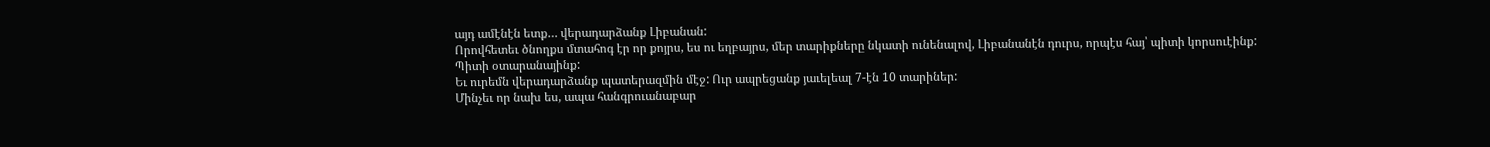այդ ամէնէն ետք… վերադարձանք Լիբանան:
Որովհետեւ ծնողքս մտահոգ էր որ քոյրս, ես ու եղբայրս, մեր տարիքները նկատի ունենալով, Լիբանանէն դուրս, որպէս հայ՝ պիտի կորսուէինք: Պիտի օտարանայինք:
Եւ ուրեմն վերադարձանք պատերազմին մէջ: Ուր ապրեցանք յաւելեալ 7-էն 10 տարիներ:
Մինչեւ որ նախ ես, ապա հանգրուանաբար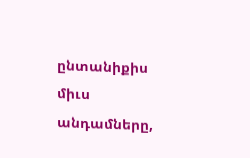ընտանիքիս միւս անդամները,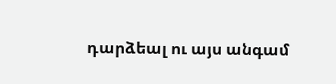դարձեալ ու այս անգամ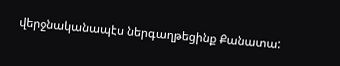վերջնականապէս ներգաղթեցինք Քանատա: